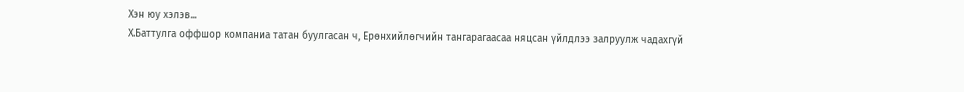Хэн юу хэлэв...
Х.Баттулга оффшор компаниа татан буулгасан ч, Ерөнхийлөгчийн тангарагаасаа няцсан үйлдлээ залруулж чадахгүй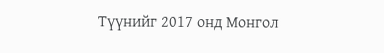Түүнийг 2017 онд Монгол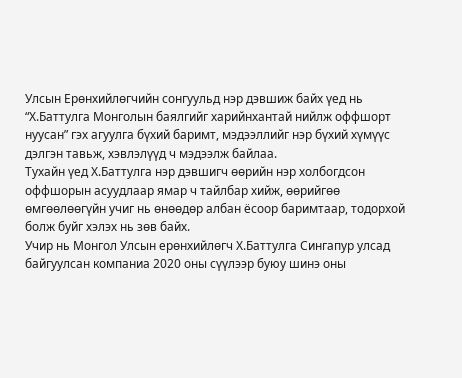Улсын Ерөнхийлөгчийн сонгуульд нэр дэвшиж байх үед нь “Х.Баттулга Монголын баялгийг харийнхантай нийлж оффшорт нуусан” гэх агуулга бүхий баримт, мэдээллийг нэр бүхий хүмүүс дэлгэн тавьж, хэвлэлүүд ч мэдээлж байлаа.
Тухайн үед Х.Баттулга нэр дэвшигч өөрийн нэр холбогдсон оффшорын асуудлаар ямар ч тайлбар хийж, өөрийгөө өмгөөлөөгүйн учиг нь өнөөдөр албан ёсоор баримтаар, тодорхой болж буйг хэлэх нь зөв байх.
Учир нь Монгол Улсын ерөнхийлөгч Х.Баттулга Сингапур улсад байгуулсан компаниа 2020 оны сүүлээр буюу шинэ оны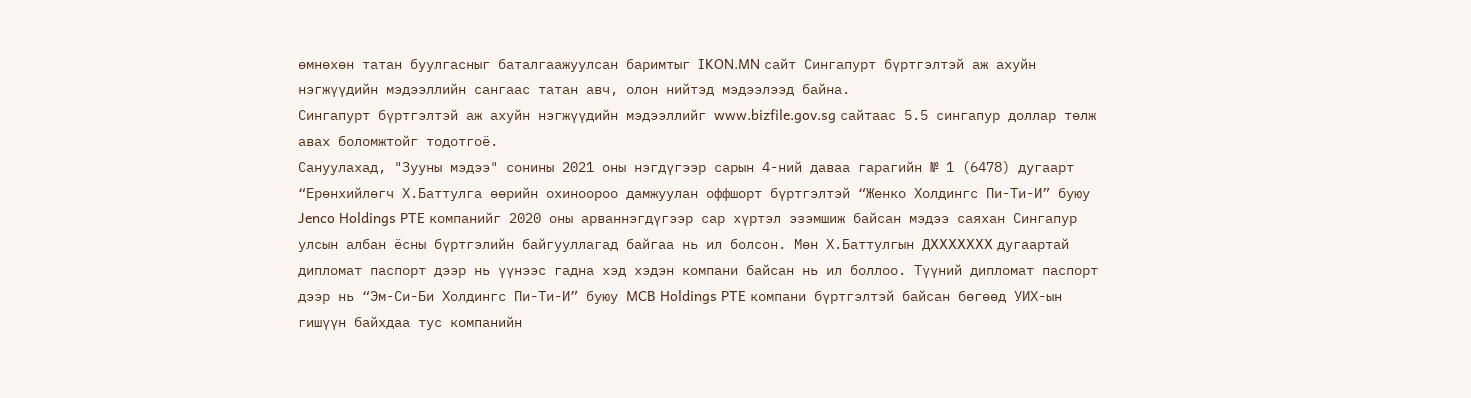өмнөхөн татан буулгасныг баталгаажуулсан баримтыг IKON.MN сайт Сингапурт бүртгэлтэй аж ахуйн нэгжүүдийн мэдээллийн сангаас татан авч, олон нийтэд мэдээлээд байна.
Сингапурт бүртгэлтэй аж ахуйн нэгжүүдийн мэдээллийг www.bizfile.gov.sg сайтаас 5.5 сингапур доллар төлж авах боломжтойг тодотгоё.
Сануулахад, "Зууны мэдээ" сонины 2021 оны нэгдүгээр сарын 4-ний даваа гарагийн № 1 (6478) дугаарт “Ерөнхийлөгч Х.Баттулга өөрийн охиноороо дамжуулан оффшорт бүртгэлтэй “Женко Холдингс Пи-Ти-И” буюу Jenco Holdings PTE компанийг 2020 оны арваннэгдүгээр сар хүртэл эзэмшиж байсан мэдээ саяхан Сингапур улсын албан ёсны бүртгэлийн байгууллагад байгаа нь ил болсон. Мөн Х.Баттулгын ДXXXXXXX дугаартай дипломат паспорт дээр нь үүнээс гадна хэд хэдэн компани байсан нь ил боллоо. Түүний дипломат паспорт дээр нь “Эм-Си-Би Холдингс Пи-Ти-И” буюу MCB Holdings PTE компани бүртгэлтэй байсан бөгөөд УИХ-ын гишүүн байхдаа тус компанийн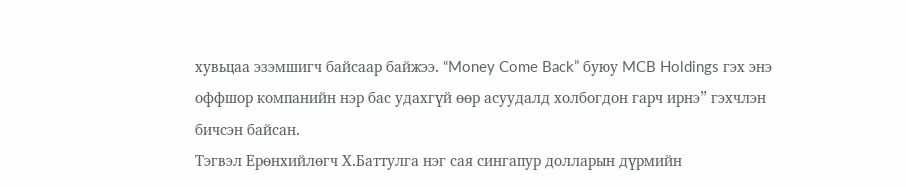хувьцаа эзэмшигч байсаар байжээ. “Money Come Back” буюу MCB Holdings гэх энэ оффшор компанийн нэр бас удахгүй өөр асуудалд холбогдон гарч ирнэ” гэхчлэн бичсэн байсан.
Тэгвэл Ерөнхийлөгч Х.Баттулга нэг сая сингапур долларын дүрмийн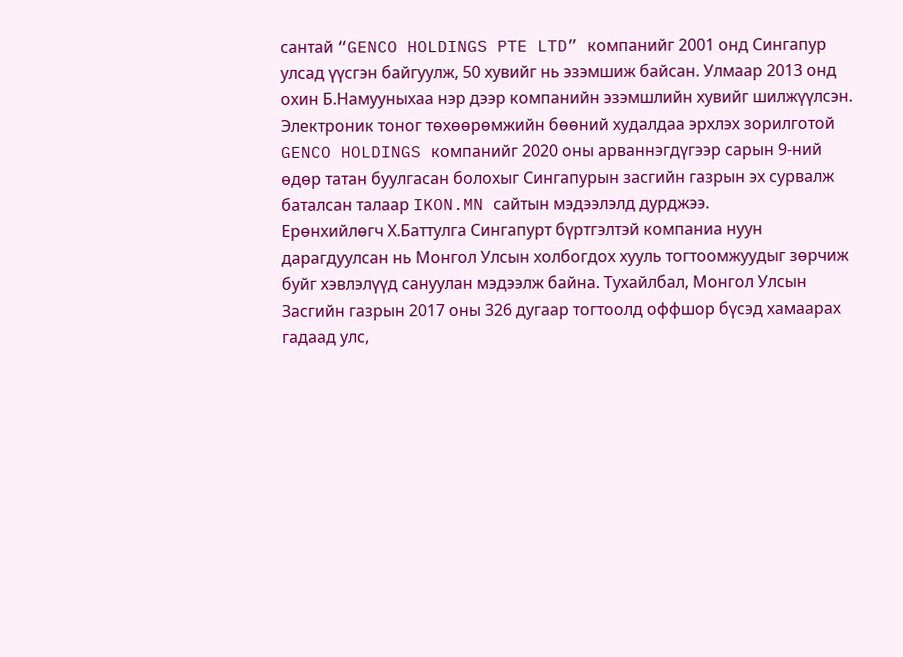сантай “GENCO HOLDINGS PTE LTD” компанийг 2001 онд Сингапур улсад үүсгэн байгуулж, 50 хувийг нь эзэмшиж байсан. Улмаар 2013 онд охин Б.Намууныхаа нэр дээр компанийн эзэмшлийн хувийг шилжүүлсэн. Электроник тоног төхөөрөмжийн бөөний худалдаа эрхлэх зорилготой GENCO HOLDINGS компанийг 2020 оны арваннэгдүгээр сарын 9-ний өдөр татан буулгасан болохыг Сингапурын засгийн газрын эх сурвалж баталсан талаар IKON.MN сайтын мэдээлэлд дурджээ.
Ерөнхийлөгч Х.Баттулга Сингапурт бүртгэлтэй компаниа нуун дарагдуулсан нь Монгол Улсын холбогдох хууль тогтоомжуудыг зөрчиж буйг хэвлэлүүд сануулан мэдээлж байна. Тухайлбал, Монгол Улсын Засгийн газрын 2017 оны 326 дугаар тогтоолд оффшор бүсэд хамаарах гадаад улс,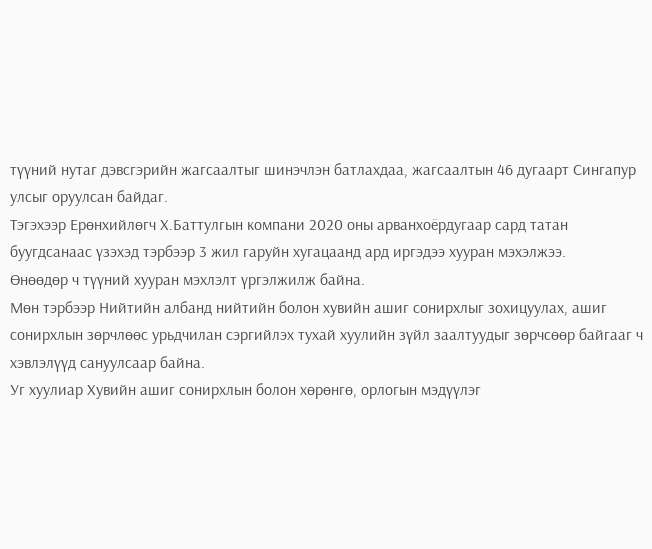түүний нутаг дэвсгэрийн жагсаалтыг шинэчлэн батлахдаа, жагсаалтын 46 дугаарт Сингапур улсыг оруулсан байдаг.
Тэгэхээр Ерөнхийлөгч Х.Баттулгын компани 2020 оны арванхоёрдугаар сард татан буугдсанаас үзэхэд тэрбээр 3 жил гаруйн хугацаанд ард иргэдээ хууран мэхэлжээ.
Өнөөдөр ч түүний хууран мэхлэлт үргэлжилж байна.
Мөн тэрбээр Нийтийн албанд нийтийн болон хувийн ашиг сонирхлыг зохицуулах, ашиг сонирхлын зөрчлөөс урьдчилан сэргийлэх тухай хуулийн зүйл заалтуудыг зөрчсөөр байгааг ч хэвлэлүүд сануулсаар байна.
Уг хуулиар Хувийн ашиг сонирхлын болон хөрөнгө, орлогын мэдүүлэг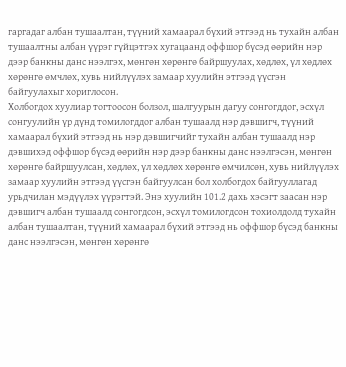гаргадаг албан тушаалтан, түүний хамаарал бүхий этгээд нь тухайн албан тушаалтны албан үүрэг гүйцэтгэх хугацаанд оффшор бүсэд өөрийн нэр дээр банкны данс нээлгэх, мөнгөн хөрөнгө байршуулах, хөдлөх, үл хөдлөх хөрөнгө өмчлөх, хувь нийлүүлэх замаар хуулийн этгээд үүсгэн байгуулахыг хориглосон.
Холбогдох хуулиар тогтоосон болзол, шалгуурын дагуу сонгогддог, эсхүл сонгуулийн үр дүнд томилогддог албан тушаалд нэр дэвшигч, түүний хамаарал бүхий этгээд нь нэр дэвшигчийг тухайн албан тушаалд нэр дэвшихэд оффшор бүсэд өөрийн нэр дээр банкны данс нээлгэсэн, мөнгөн хөрөнгө байршуулсан, хөдлөх, үл хөдлөх хөрөнгө өмчилсөн, хувь нийлүүлэх замаар хуулийн этгээд үүсгэн байгуулсан бол холбогдох байгууллагад урьдчилан мэдүүлэх үүрэгтэй. Энэ хуулийн 101.2 дахь хэсэгт заасан нэр дэвшигч албан тушаалд сонгогдсон, эсхүл томилогдсон тохиолдолд тухайн албан тушаалтан, түүний хамаарал бүхий этгээд нь оффшор бүсэд банкны данс нээлгэсэн, мөнгөн хөрөнгө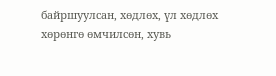байршуулсан, хөдлөх, үл хөдлөх хөрөнгө өмчилсөн, хувь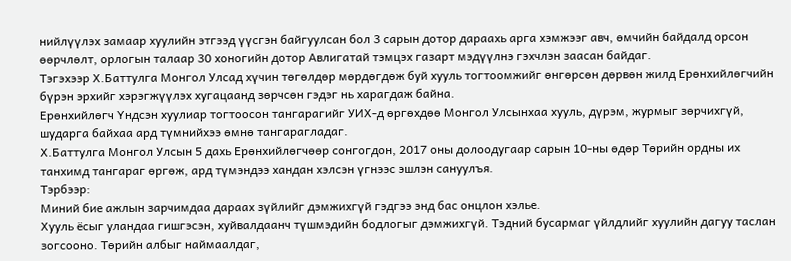нийлүүлэх замаар хуулийн этгээд үүсгэн байгуулсан бол 3 сарын дотор дараахь арга хэмжээг авч, өмчийн байдалд орсон өөрчлөлт, орлогын талаар 30 хоногийн дотор Авлигатай тэмцэх газарт мэдүүлнэ гэхчлэн заасан байдаг.
Тэгэхээр Х.Баттулга Монгол Улсад хүчин төгөлдөр мөрдөгдөж буй хууль тогтоомжийг өнгөрсөн дөрвөн жилд Ерөнхийлөгчийн бүрэн эрхийг хэрэгжүүлэх хугацаанд зөрчсөн гэдэг нь харагдаж байна.
Ерөнхийлөгч Үндсэн хуулиар тогтоосон тангарагийг УИХ-д өргөхдөө Монгол Улсынхаа хууль, дүрэм, журмыг зөрчихгүй, шударга байхаа ард түмнийхээ өмнө тангарагладаг.
Х.Баттулга Монгол Улсын 5 дахь Ерөнхийлөгчөөр сонгогдон, 2017 оны долоодугаар сарын 10-ны өдөр Төрийн ордны их танхимд тангараг өргөж, ард түмэндээ хандан хэлсэн үгнээс эшлэн сануулъя.
Тэрбээр:
Миний бие ажлын зарчимдаа дараах зүйлийг дэмжихгүй гэдгээ энд бас онцлон хэлье.
Хууль ёсыг уландаа гишгэсэн, хуйвалдаанч түшмэдийн бодлогыг дэмжихгүй. Тэдний бусармаг үйлдлийг хуулийн дагуу таслан зогсооно. Төрийн албыг наймаалдаг,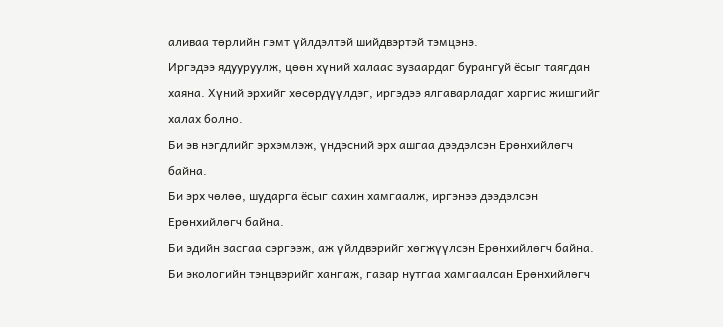аливаа төрлийн гэмт үйлдэлтэй шийдвэртэй тэмцэнэ.
Иргэдээ ядууруулж, цөөн хүний халаас зузаардаг бурангуй ёсыг таягдан хаяна. Хүний эрхийг хөсөрдүүлдэг, иргэдээ ялгаварладаг харгис жишгийг халах болно.
Би эв нэгдлийг эрхэмлэж, үндэсний эрх ашгаа дээдэлсэн Ерөнхийлөгч байна.
Би эрх чөлөө, шударга ёсыг сахин хамгаалж, иргэнээ дээдэлсэн Ерөнхийлөгч байна.
Би эдийн засгаа сэргээж, аж үйлдвэрийг хөгжүүлсэн Ерөнхийлөгч байна.
Би экологийн тэнцвэрийг хангаж, газар нутгаа хамгаалсан Ерөнхийлөгч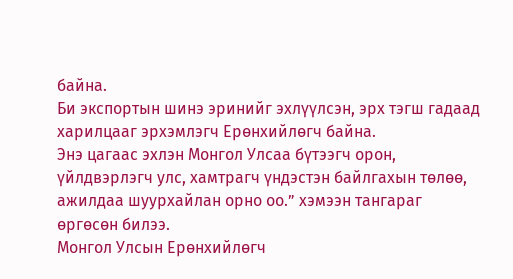байна.
Би экспортын шинэ эринийг эхлүүлсэн, эрх тэгш гадаад харилцааг эрхэмлэгч Ерөнхийлөгч байна.
Энэ цагаас эхлэн Монгол Улсаа бүтээгч орон, үйлдвэрлэгч улс, хамтрагч үндэстэн байлгахын төлөө, ажилдаа шуурхайлан орно оо.” хэмээн тангараг өргөсөн билээ.
Монгол Улсын Ерөнхийлөгч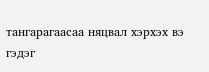тангарагаасаа няцвал хэрхэх вэ гэдэг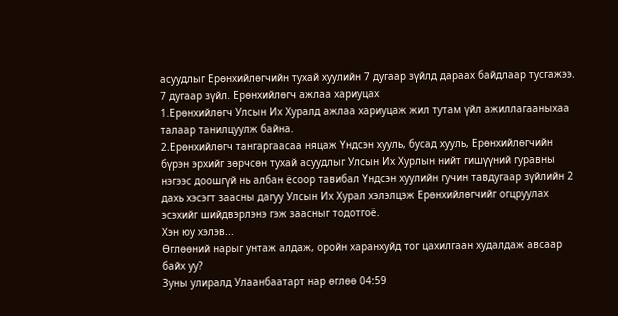асуудлыг Ерөнхийлөгчийн тухай хуулийн 7 дугаар зүйлд дараах байдлаар тусгажээ.
7 дугаар зүйл. Ерөнхийлөгч ажлаа хариуцах
1.Ерөнхийлөгч Улсын Их Хуралд ажлаа хариуцаж жил тутам үйл ажиллагааныхаа талаар танилцуулж байна.
2.Ерөнхийлөгч тангаргаасаа няцаж Үндсэн хууль, бусад хууль, Ерөнхийлөгчийн бүрэн эрхийг зөрчсөн тухай асуудлыг Улсын Их Хурлын нийт гишүүний гуравны нэгээс доошгүй нь албан ёсоор тавибал Үндсэн хуулийн гучин тавдугаар зүйлийн 2 дахь хэсэгт заасны дагуу Улсын Их Хурал хэлэлцэж Ерөнхийлөгчийг огцруулах эсэхийг шийдвэрлэнэ гэж заасныг тодотгоё.
Хэн юу хэлэв...
Өглөөний нарыг унтаж алдаж, оройн харанхуйд тог цахилгаан худалдаж авсаар байх уу?
Зуны улиралд Улаанбаатарт нар өглөө 04:59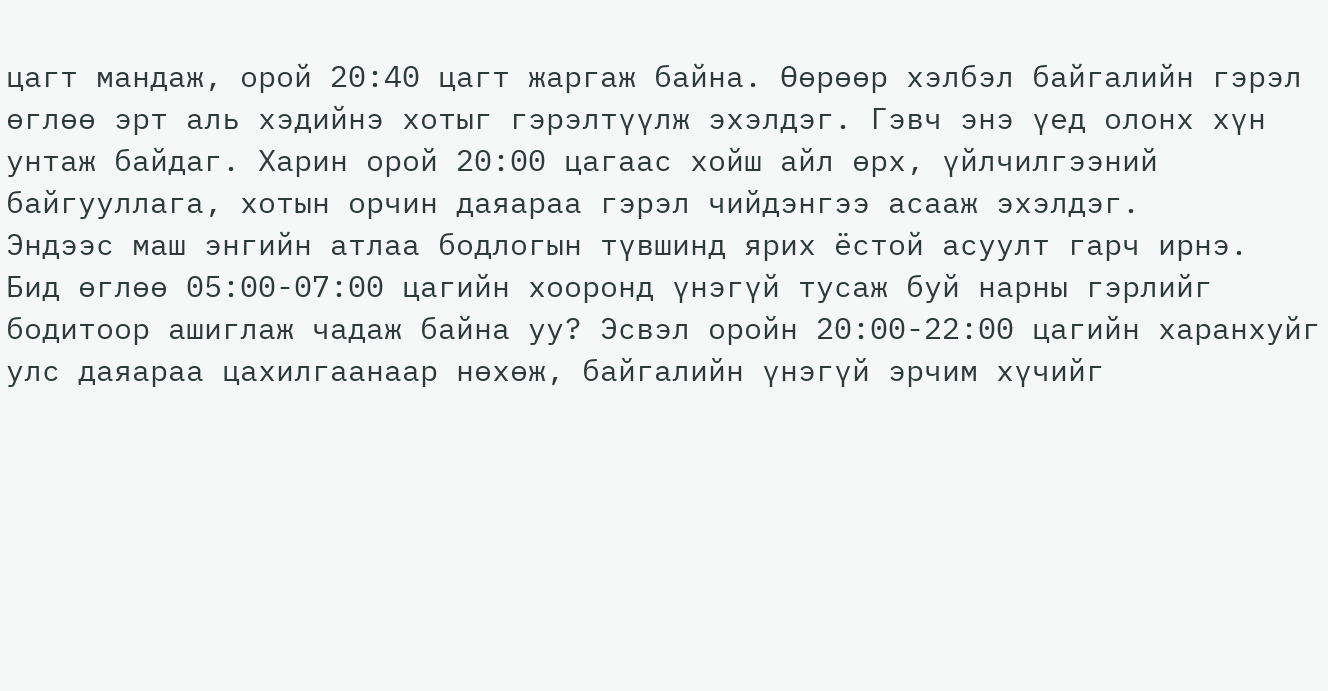цагт мандаж, орой 20:40 цагт жаргаж байна. Өөрөөр хэлбэл байгалийн гэрэл өглөө эрт аль хэдийнэ хотыг гэрэлтүүлж эхэлдэг. Гэвч энэ үед олонх хүн унтаж байдаг. Харин орой 20:00 цагаас хойш айл өрх, үйлчилгээний байгууллага, хотын орчин даяараа гэрэл чийдэнгээ асааж эхэлдэг.
Эндээс маш энгийн атлаа бодлогын түвшинд ярих ёстой асуулт гарч ирнэ.
Бид өглөө 05:00-07:00 цагийн хооронд үнэгүй тусаж буй нарны гэрлийг бодитоор ашиглаж чадаж байна уу? Эсвэл оройн 20:00-22:00 цагийн харанхуйг улс даяараа цахилгаанаар нөхөж, байгалийн үнэгүй эрчим хүчийг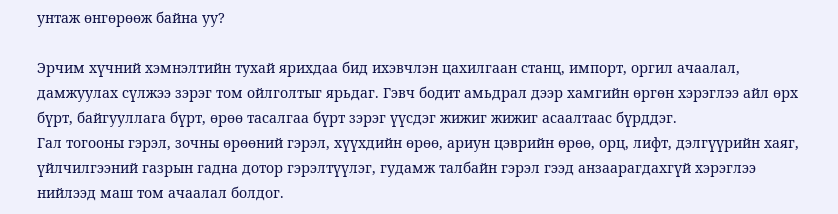унтаж өнгөрөөж байна уу?

Эрчим хүчний хэмнэлтийн тухай ярихдаа бид ихэвчлэн цахилгаан станц, импорт, оргил ачаалал, дамжуулах сүлжээ зэрэг том ойлголтыг ярьдаг. Гэвч бодит амьдрал дээр хамгийн өргөн хэрэглээ айл өрх бүрт, байгууллага бүрт, өрөө тасалгаа бүрт зэрэг үүсдэг жижиг жижиг асаалтаас бүрддэг.
Гал тогооны гэрэл, зочны өрөөний гэрэл, хүүхдийн өрөө, ариун цэврийн өрөө, орц, лифт, дэлгүүрийн хаяг, үйлчилгээний газрын гадна дотор гэрэлтүүлэг, гудамж талбайн гэрэл гээд анзаарагдахгүй хэрэглээ нийлээд маш том ачаалал болдог.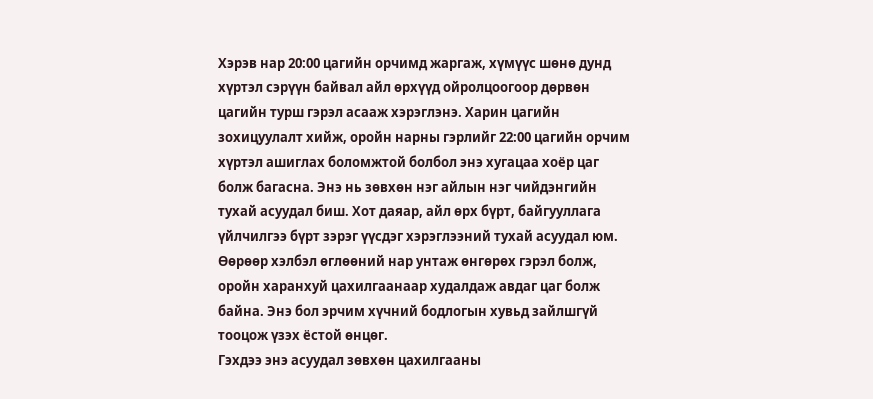Хэрэв нар 20:00 цагийн орчимд жаргаж, хүмүүс шөнө дунд хүртэл сэрүүн байвал айл өрхүүд ойролцоогоор дөрвөн цагийн турш гэрэл асааж хэрэглэнэ. Харин цагийн зохицуулалт хийж, оройн нарны гэрлийг 22:00 цагийн орчим хүртэл ашиглах боломжтой болбол энэ хугацаа хоёр цаг болж багасна. Энэ нь зөвхөн нэг айлын нэг чийдэнгийн тухай асуудал биш. Хот даяар, айл өрх бүрт, байгууллага үйлчилгээ бүрт зэрэг үүсдэг хэрэглээний тухай асуудал юм.
Өөрөөр хэлбэл өглөөний нар унтаж өнгөрөх гэрэл болж, оройн харанхуй цахилгаанаар худалдаж авдаг цаг болж байна. Энэ бол эрчим хүчний бодлогын хувьд зайлшгүй тооцож үзэх ёстой өнцөг.
Гэхдээ энэ асуудал зөвхөн цахилгааны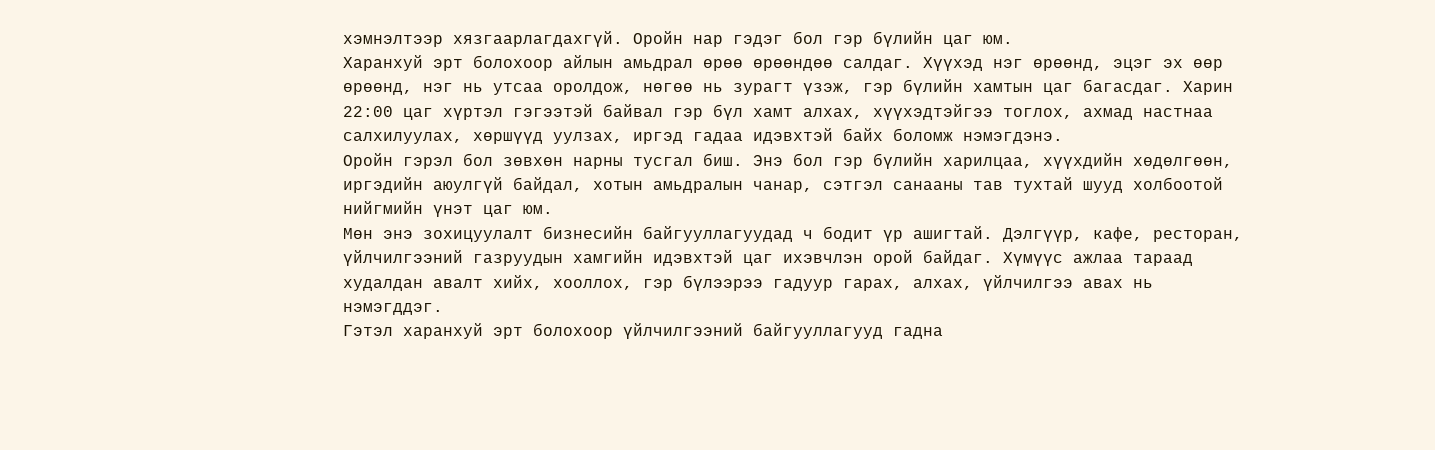хэмнэлтээр хязгаарлагдахгүй. Оройн нар гэдэг бол гэр бүлийн цаг юм.
Харанхуй эрт болохоор айлын амьдрал өрөө өрөөндөө салдаг. Хүүхэд нэг өрөөнд, эцэг эх өөр өрөөнд, нэг нь утсаа оролдож, нөгөө нь зурагт үзэж, гэр бүлийн хамтын цаг багасдаг. Харин 22:00 цаг хүртэл гэгээтэй байвал гэр бүл хамт алхах, хүүхэдтэйгээ тоглох, ахмад настнаа салхилуулах, хөршүүд уулзах, иргэд гадаа идэвхтэй байх боломж нэмэгдэнэ.
Оройн гэрэл бол зөвхөн нарны тусгал биш. Энэ бол гэр бүлийн харилцаа, хүүхдийн хөдөлгөөн, иргэдийн аюулгүй байдал, хотын амьдралын чанар, сэтгэл санааны тав тухтай шууд холбоотой нийгмийн үнэт цаг юм.
Мөн энэ зохицуулалт бизнесийн байгууллагуудад ч бодит үр ашигтай. Дэлгүүр, кафе, ресторан, үйлчилгээний газруудын хамгийн идэвхтэй цаг ихэвчлэн орой байдаг. Хүмүүс ажлаа тараад худалдан авалт хийх, хооллох, гэр бүлээрээ гадуур гарах, алхах, үйлчилгээ авах нь нэмэгддэг.
Гэтэл харанхуй эрт болохоор үйлчилгээний байгууллагууд гадна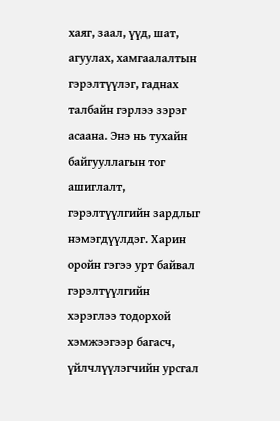хаяг, заал, үүд, шат, агуулах, хамгаалалтын гэрэлтүүлэг, гаднах талбайн гэрлээ зэрэг асаана. Энэ нь тухайн байгууллагын тог ашиглалт, гэрэлтүүлгийн зардлыг нэмэгдүүлдэг. Харин оройн гэгээ урт байвал гэрэлтүүлгийн хэрэглээ тодорхой хэмжээгээр багасч, үйлчлүүлэгчийн урсгал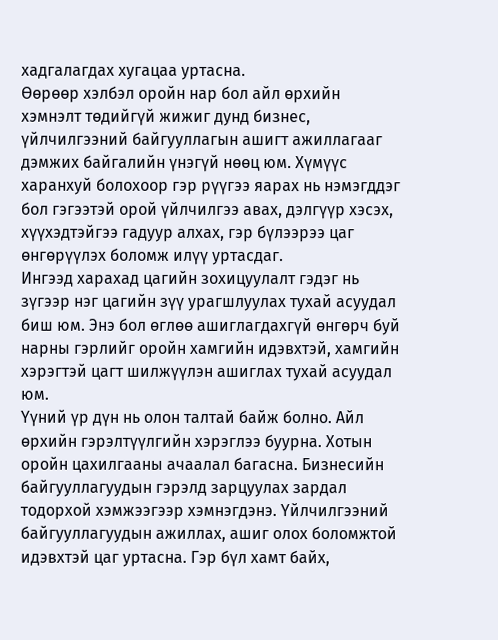хадгалагдах хугацаа уртасна.
Өөрөөр хэлбэл оройн нар бол айл өрхийн хэмнэлт төдийгүй жижиг дунд бизнес, үйлчилгээний байгууллагын ашигт ажиллагааг дэмжих байгалийн үнэгүй нөөц юм. Хүмүүс харанхуй болохоор гэр рүүгээ яарах нь нэмэгддэг бол гэгээтэй орой үйлчилгээ авах, дэлгүүр хэсэх, хүүхэдтэйгээ гадуур алхах, гэр бүлээрээ цаг өнгөрүүлэх боломж илүү уртасдаг.
Ингээд харахад цагийн зохицуулалт гэдэг нь зүгээр нэг цагийн зүү урагшлуулах тухай асуудал биш юм. Энэ бол өглөө ашиглагдахгүй өнгөрч буй нарны гэрлийг оройн хамгийн идэвхтэй, хамгийн хэрэгтэй цагт шилжүүлэн ашиглах тухай асуудал юм.
Үүний үр дүн нь олон талтай байж болно. Айл өрхийн гэрэлтүүлгийн хэрэглээ буурна. Хотын оройн цахилгааны ачаалал багасна. Бизнесийн байгууллагуудын гэрэлд зарцуулах зардал тодорхой хэмжээгээр хэмнэгдэнэ. Үйлчилгээний байгууллагуудын ажиллах, ашиг олох боломжтой идэвхтэй цаг уртасна. Гэр бүл хамт байх,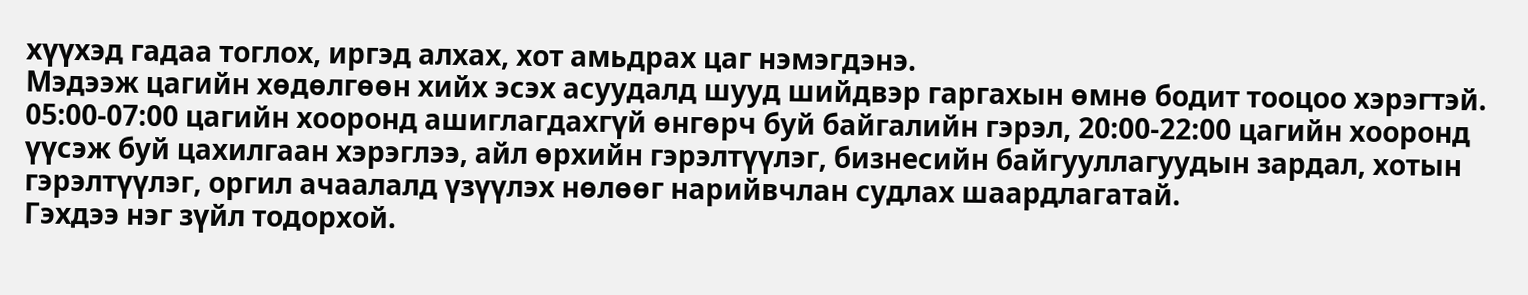хүүхэд гадаа тоглох, иргэд алхах, хот амьдрах цаг нэмэгдэнэ.
Мэдээж цагийн хөдөлгөөн хийх эсэх асуудалд шууд шийдвэр гаргахын өмнө бодит тооцоо хэрэгтэй. 05:00-07:00 цагийн хооронд ашиглагдахгүй өнгөрч буй байгалийн гэрэл, 20:00-22:00 цагийн хооронд үүсэж буй цахилгаан хэрэглээ, айл өрхийн гэрэлтүүлэг, бизнесийн байгууллагуудын зардал, хотын гэрэлтүүлэг, оргил ачаалалд үзүүлэх нөлөөг нарийвчлан судлах шаардлагатай.
Гэхдээ нэг зүйл тодорхой.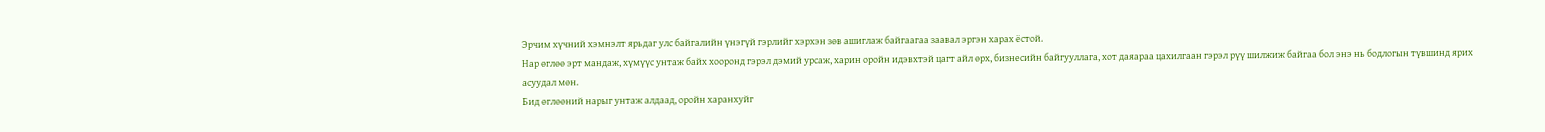Эрчим хүчний хэмнэлт ярьдаг улс байгалийн үнэгүй гэрлийг хэрхэн зөв ашиглаж байгаагаа заавал эргэн харах ёстой.
Нар өглөө эрт мандаж, хүмүүс унтаж байх хооронд гэрэл дэмий урсаж, харин оройн идэвхтэй цагт айл өрх, бизнесийн байгууллага, хот даяараа цахилгаан гэрэл рүү шилжиж байгаа бол энэ нь бодлогын түвшинд ярих асуудал мөн.
Бид өглөөний нарыг унтаж алдаад, оройн харанхуйг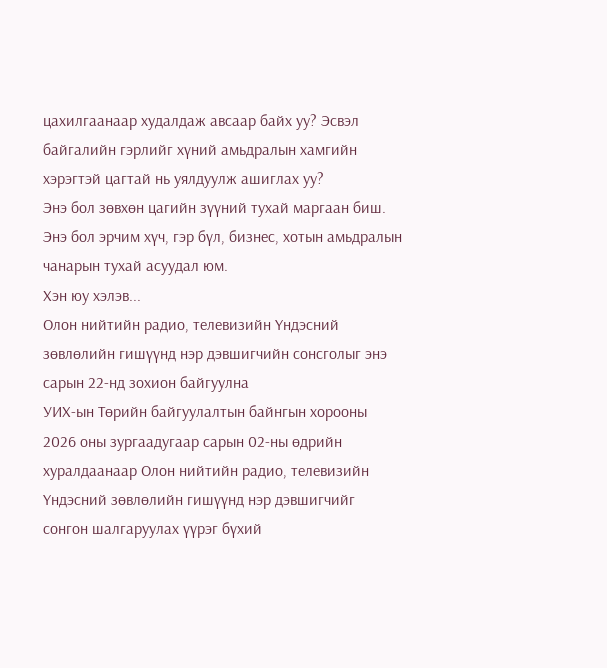цахилгаанаар худалдаж авсаар байх уу? Эсвэл байгалийн гэрлийг хүний амьдралын хамгийн хэрэгтэй цагтай нь уялдуулж ашиглах уу?
Энэ бол зөвхөн цагийн зүүний тухай маргаан биш. Энэ бол эрчим хүч, гэр бүл, бизнес, хотын амьдралын чанарын тухай асуудал юм.
Хэн юу хэлэв...
Олон нийтийн радио, телевизийн Үндэсний зөвлөлийн гишүүнд нэр дэвшигчийн сонсголыг энэ сарын 22-нд зохион байгуулна
УИХ-ын Төрийн байгуулалтын байнгын хорооны 2026 оны зургаадугаар сарын 02-ны өдрийн хуралдаанаар Олон нийтийн радио, телевизийн Үндэсний зөвлөлийн гишүүнд нэр дэвшигчийг сонгон шалгаруулах үүрэг бүхий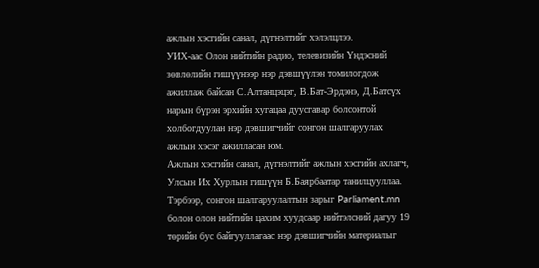ажлын хэсгийн санал, дүгнэлтийг хэлэлцлээ.
УИХ-аас Олон нийтийн радио, телевизийн Үндэсний зөвлөлийн гишүүнээр нэр дэвшүүлэн томилогдож ажиллаж байсан С.Алтанцэцэг, В.Бат-Эрдэнэ, Д.Батсүх нарын бүрэн эрхийн хугацаа дуусгавар болсонтой холбогдуулан нэр дэвшигчийг сонгон шалгаруулах ажлын хэсэг ажилласан юм.
Ажлын хэсгийн санал, дүгнэлтийг ажлын хэсгийн ахлагч, Улсын Их Хурлын гишүүн Б.Баярбаатар танилцууллаа. Тэрбээр, сонгон шалгаруулалтын зарыг Parliament.mn болон олон нийтийн цахим хуудсаар нийтэлсний дагуу 19 төрийн бус байгууллагаас нэр дэвшигчийн материалыг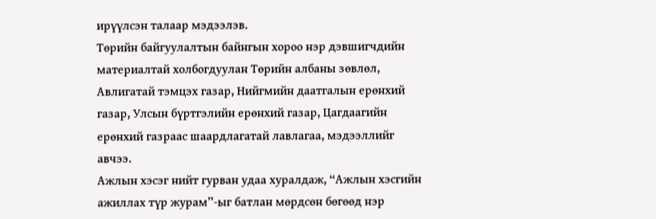ирүүлсэн талаар мэдээлэв.
Төрийн байгуулалтын байнгын хороо нэр дэвшигчдийн материалтай холбогдуулан Төрийн албаны зөвлөл, Авлигатай тэмцэх газар, Нийгмийн даатгалын ерөнхий газар, Улсын бүртгэлийн ерөнхий газар, Цагдаагийн ерөнхий газраас шаардлагатай лавлагаа, мэдээллийг авчээ.
Ажлын хэсэг нийт гурван удаа хуралдаж, “Ажлын хэсгийн ажиллах түр журам”-ыг батлан мөрдсөн бөгөөд нэр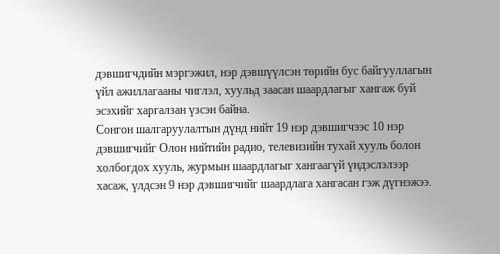дэвшигчдийн мэргэжил, нэр дэвшүүлсэн төрийн бус байгууллагын үйл ажиллагааны чиглэл, хуульд заасан шаардлагыг хангаж буй эсэхийг харгалзан үзсэн байна.
Сонгон шалгаруулалтын дүнд нийт 19 нэр дэвшигчээс 10 нэр дэвшигчийг Олон нийтийн радио, телевизийн тухай хууль болон холбогдох хууль, журмын шаардлагыг хангаагүй үндэслэлээр хасаж, үлдсэн 9 нэр дэвшигчийг шаардлага хангасан гэж дүгнэжээ.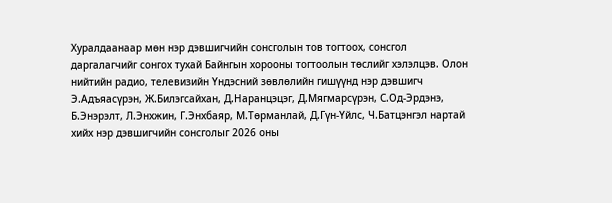Хуралдаанаар мөн нэр дэвшигчийн сонсголын тов тогтоох, сонсгол даргалагчийг сонгох тухай Байнгын хорооны тогтоолын төслийг хэлэлцэв. Олон нийтийн радио, телевизийн Үндэсний зөвлөлийн гишүүнд нэр дэвшигч Э.Адъяасүрэн, Ж.Билэгсайхан, Д.Наранцэцэг, Д.Мягмарсүрэн, С.Од-Эрдэнэ, Б.Энэрэлт, Л.Энхжин, Г.Энхбаяр, М.Төрманлай, Д.Гүн-Үйлс, Ч.Батцэнгэл нартай хийх нэр дэвшигчийн сонсголыг 2026 оны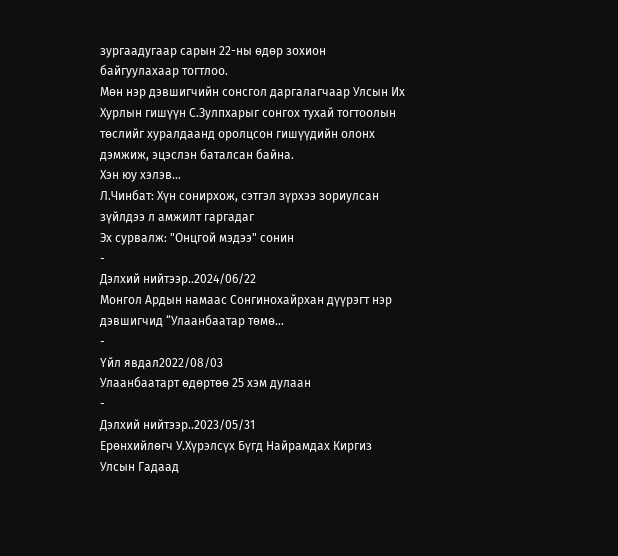зургаадугаар сарын 22-ны өдөр зохион байгуулахаар тогтлоо.
Мөн нэр дэвшигчийн сонсгол даргалагчаар Улсын Их Хурлын гишүүн С.Зулпхарыг сонгох тухай тогтоолын төслийг хуралдаанд оролцсон гишүүдийн олонх дэмжиж, эцэслэн баталсан байна.
Хэн юу хэлэв...
Л.Чинбат: Хүн сонирхож, сэтгэл зүрхээ зориулсан зүйлдээ л амжилт гаргадаг
Эх сурвалж: "Онцгой мэдээ" сонин
-
Дэлхий нийтээр..2024/06/22
Монгол Ардын намаас Сонгинохайрхан дүүрэгт нэр дэвшигчид “Улаанбаатар төмө...
-
Үйл явдал2022/08/03
Улаанбаатарт өдөртөө 25 хэм дулаан
-
Дэлхий нийтээр..2023/05/31
Ерөнхийлөгч У.Хүрэлсүх Бүгд Найрамдах Киргиз Улсын Гадаад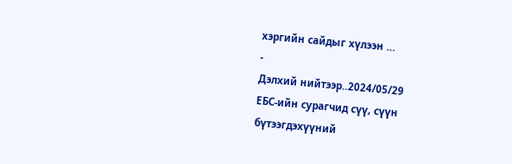хэргийн сайдыг хүлээн ...
-
Дэлхий нийтээр..2024/05/29
ЕБС-ийн сурагчид сүү, сүүн бүтээгдэхүүний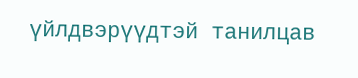үйлдвэрүүдтэй танилцав